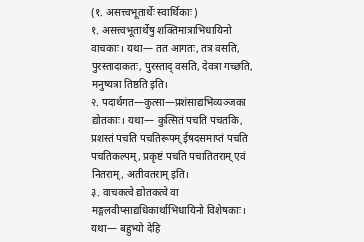(१. असत्त्वभूतार्थेः स्वार्थिकाः)
१. असत्त्वभूतार्थेषु शक्तिमात्राभिधायिनो वाचकाः। यथा— तत आगतः, तत्र वसति, पुरस्तादाकतः, पुरस्ताद् वसति, देवत्रा गच्छति, मनुष्यत्रा तिष्ठति इति।
२. पदार्थगत—कुत्सा—प्रशंसाद्यभिव्यञ्जका द्योतकाः। यथा— कुत्सितं पचति पचतकि, प्रशस्तं पचति पचतिरूपम् ईषदसमाप्तं पचति पचतिकल्पम्, प्रकृष्टं पचति पचातितराम् एवं नितराम्, अतीवतराम् इति।
३. वाचकत्वे द्योतकत्वे वा मङ्गलवीप्साद्यधिकार्थाभिधायिनो विशेषकाः। यथा— बहुभ्यो देहि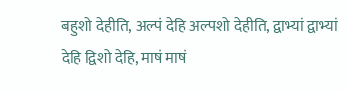बहुशो देहीति, अल्पं देहि अल्पशो देहीति, द्वाभ्यां द्वाभ्यां देहि द्विशो देहि, माषं माषं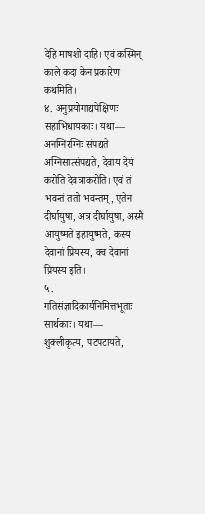देहि माषशो दाहि। एवं कस्मिन् काले कदा केन प्रकारेण कथमिति।
४. अनुप्रयोगाद्यपेक्षिणः सहाभिधायकाः। यथा— अनग्निरग्निः संपद्यते अग्निसात्संपद्यते, देवाय देयं करोति देवत्राकरोति। एवं तं भवन्तं ततो भवन्तम्, एतेन दीर्घायुषा, अत्र दीर्घायुषा, अस्मै आयुष्मते इहायुष्मते, कस्य देवानां प्रियस्य, क्व देवानां प्रियस्य इति।
५. गतिसंज्ञादिकार्यनिमित्तभूताः सार्थकाः। यथा— शुक्लीकृत्य, पटपटायते,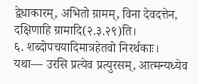द्वेधाकारम्, अभितो ग्रामम्, विना देवदत्तेन, दक्षिणाहि ग्रामादि(२.३.२९)ति।
६. शब्दोपचयादिमात्रहेतवो निरर्थकाः। यथा— उरसि प्रत्येव प्रत्युरसम्, आत्मन्यध्येव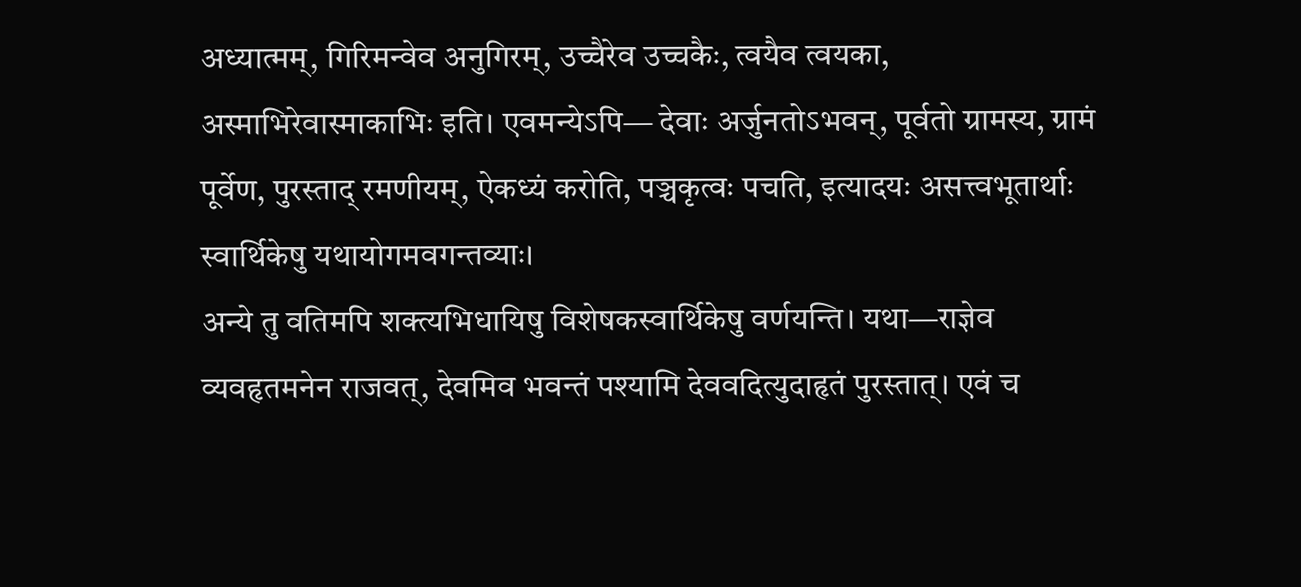अध्यात्मम्, गिरिमन्वेव अनुगिरम्, उच्चैरेव उच्चकैः, त्वयैव त्वयका, अस्माभिरेवास्माकाभिः इति। एवमन्येऽपि— देवाः अर्जुनतोऽभवन्, पूर्वतो ग्रामस्य, ग्रामं पूर्वेण, पुरस्ताद् रमणीयम्, ऐकध्यं करोति, पञ्चकृत्वः पचति, इत्यादयः असत्त्वभूतार्थाः स्वार्थिकेषु यथायोगमवगन्तव्याः।
अन्ये तु वतिमपि शक्त्यभिधायिषु विशेषकस्वार्थिकेषु वर्णयन्ति। यथा—राज्ञेव व्यवहृतमनेन राजवत्, देवमिव भवन्तं पश्यामि देववदित्युदाहृतं पुरस्तात्। एवं च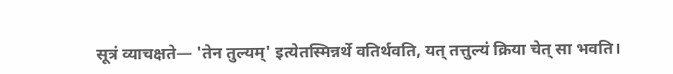सूत्रं व्याचक्षते— 'तेन तुल्यम्' इत्येतस्मिन्नर्थे वतिर्थवति, यत् तत्तुल्यं क्रिया चेत् सा भवति।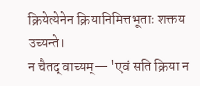क्रियेत्येनेन क्रियानिमित्तभूताः शक्तय उच्यन्ते।
न चैतद् वाच्यम्— 'एवं सति क्रिया न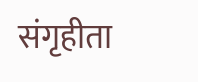संगृहीता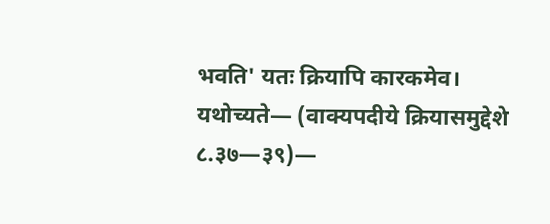भवति' यतः क्रियापि कारकमेव। यथोच्यते— (वाक्यपदीये क्रियासमुद्देशे ८.३७—३९)—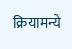क्रियामन्ये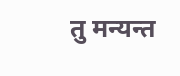तु मन्यन्त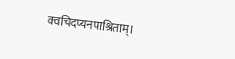क्वचिदप्यनपाश्रिताम्।